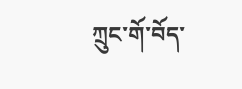ཀྲུང་གོ་བོད་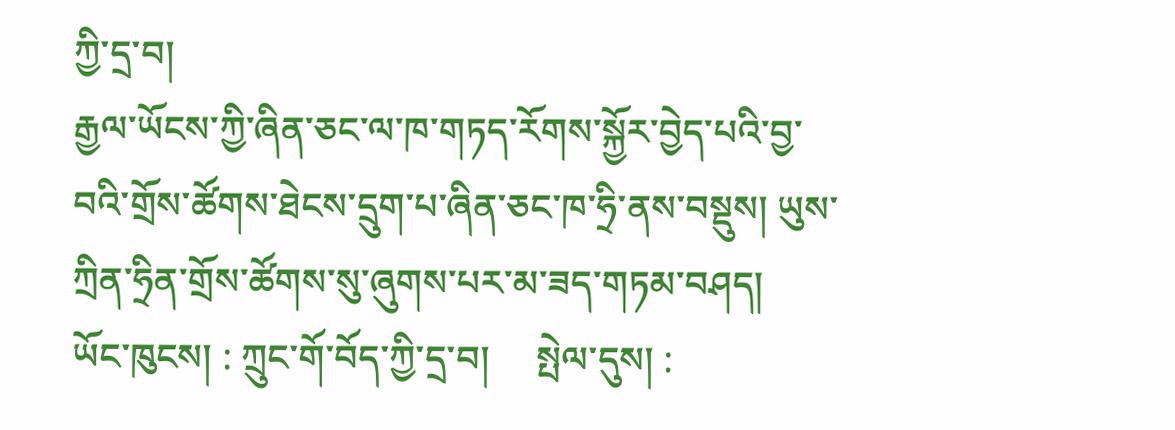ཀྱི་དྲ་བ།
རྒྱལ་ཡོངས་ཀྱི་ཞིན་ཅང་ལ་ཁ་གཏད་རོགས་སྐྱོར་བྱེད་པའི་བྱ་བའི་གྲོས་ཚོགས་ཐེངས་དྲུག་པ་ཞིན་ཅང་ཁ་ཧྲི་ནས་བསྡུས། ཡུས་ཀྲིན་ཧྲིན་གྲོས་ཚོགས་སུ་ཞུགས་པར་མ་ཟད་གཏམ་བཤད།
ཡོང་ཁུངས། : ཀྲུང་གོ་བོད་ཀྱི་དྲ་བ།     སྤེལ་དུས། :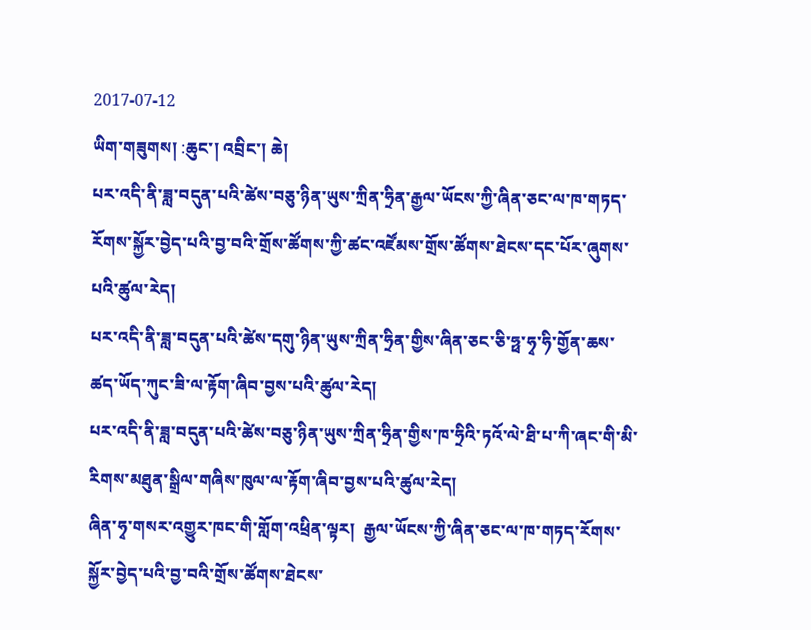2017-07-12
ཡིག་གཟུགས། :ཆུང་། འབྲིང་། ཆེ།
པར་འདི་ནི་ཟླ་བདུན་པའི་ཚེས་བཅུ་ཉིན་ཡུས་ཀྲིན་ཧྲིན་རྒྱལ་ཡོངས་ཀྱི་ཞིན་ཅང་ལ་ཁ་གཏད་རོགས་སྐྱོར་བྱེད་པའི་བྱ་བའི་གྲོས་ཚོགས་ཀྱི་ཚང་འཛོམས་གྲོས་ཚོགས་ཐེངས་དང་པོར་ཞུགས་པའི་ཚུལ་རེད།
པར་འདི་ནི་ཟླ་བདུན་པའི་ཚེས་དགུ་ཉིན་ཡུས་ཀྲིན་ཧྲིན་གྱིས་ཞིན་ཅང་ཅི་ཧྥ་ཧྭ་ཧི་གྱོན་ཆས་ཚད་ཡོད་ཀུང་ཟི་ལ་རྟོག་ཞིབ་བྱས་པའི་ཚུལ་རེད།
པར་འདི་ནི་ཟླ་བདུན་པའི་ཚེས་བཅུ་ཉིན་ཡུས་ཀྲིན་ཧྲིན་གྱིས་ཁ་ཧྲིའི་ཏའོ་ལེ་ཐི་པ་ཀི་ཞང་གི་མི་རིགས་མཐུན་སྒྲིལ་གཞིས་ཁུལ་ལ་རྟོག་ཞིབ་བྱས་པའི་ཚུལ་རེད།
ཞིན་ཧྭ་གསར་འགྱུར་ཁང་གི་གློག་འཕྲིན་ལྟར།  རྒྱལ་ཡོངས་ཀྱི་ཞིན་ཅང་ལ་ཁ་གཏད་རོགས་སྐྱོར་བྱེད་པའི་བྱ་བའི་གྲོས་ཚོགས་ཐེངས་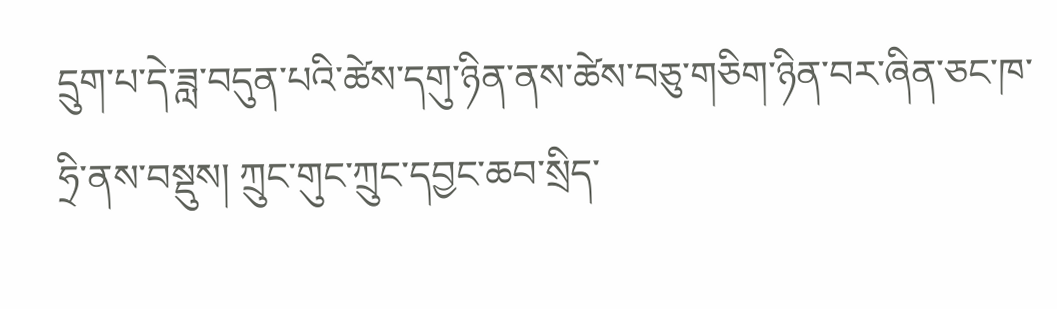དྲུག་པ་དེ་ཟླ་བདུན་པའི་ཚེས་དགུ་ཉིན་ནས་ཚེས་བཅུ་གཅིག་ཉིན་བར་ཞིན་ཅང་ཁ་ཧྲི་ནས་བསྡུས། ཀྲུང་གུང་ཀྲུང་དབྱང་ཆབ་སྲིད་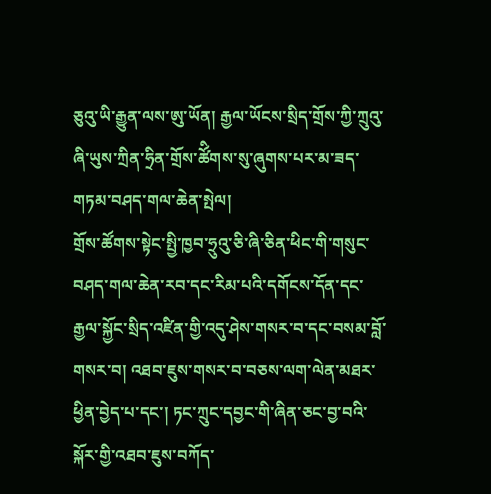ཅུའུ་ཡི་རྒྱུན་ལས་ཨུ་ཡོན། རྒྱལ་ཡོངས་སྲིད་གྲོས་ཀྱི་ཀྲུའུ་ཞི་ཡུས་ཀྲིན་ཧྲིན་གྲོས་ཚོིགས་སུ་ཞུགས་པར་མ་ཟད་གཏམ་བཤད་གལ་ཆེན་སྤེལ།
གྲོས་ཚོགས་སྟེང་སྤྱི་ཁྱབ་ཧྲུའུ་ཅི་ཞི་ཅིན་ཕིང་གི་གསུང་བཤད་གལ་ཆེན་རབ་དང་རིམ་པའི་དགོངས་དོན་དང་རྒྱལ་སྐྱོང་སྲིད་འཛིན་གྱི་འདུ་ཤེས་གསར་བ་དང་བསམ་བློ་གསར་བ། འཐབ་ཇུས་གསར་བ་བཅས་ལག་ལེན་མཐར་ཕྱིན་བྱེད་པ་དང་། ཏང་ཀྲུང་དབྱང་གི་ཞིན་ཅང་བྱ་བའི་སྐོར་གྱི་འཐབ་ཇུས་བཀོད་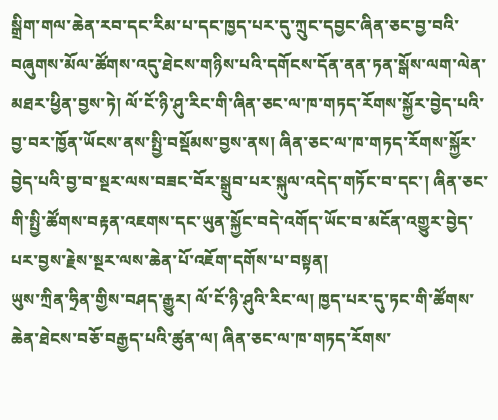སྒྲིག་གལ་ཆེན་རབ་དང་རིམ་པ་དང་ཁྱད་པར་དུ་ཀྲུང་དབྱང་ཞིན་ཅང་བྱ་བའི་བཞུགས་མོལ་ཚོགས་འདུ་ཐེངས་གཉིས་པའི་དགོངས་དོན་ནན་ཏན་སྒོས་ལག་ལེན་མཐར་ཕྱིན་བྱས་ཏེ། ལོ་ངོ་ཉི་ཤུ་རིང་གི་ཞིན་ཅང་ལ་ཁ་གཏད་རོགས་སྐྱོར་བྱེད་པའི་བྱ་བར་ཁྱོན་ཡོངས་ནས་སྤྱི་བསྡོམས་བྱས་ནས། ཞིན་ཅང་ལ་ཁ་གཏད་རོགས་སྐྱོར་བྱེད་པའི་བྱ་བ་སྔར་ལས་བཟང་བོར་སྒྲུབ་པར་སྐུལ་འདེད་གཏོང་བ་དང་། ཞིན་ཅང་གི་སྤྱི་ཚོགས་བརྟན་འཇགས་དང་ཡུན་སྐྱོང་བདེ་འགོད་ཡོང་བ་མངོན་འགྱུར་བྱེད་པར་བྱས་རྗེས་སྔར་ལས་ཆེན་པོ་འཇོག་དགོས་པ་བསྟན།
ཡུས་ཀྲིན་ཧྲིན་གྱིས་བཤད་རྒྱུར། ལོ་ངོ་ཉི་ཤུའི་རིང་ལ། ཁྱད་པར་དུ་ཏང་གི་ཚོགས་ཆེན་ཐེངས་བཅོ་བརྒྱད་པའི་ཚུན་ལ། ཞིན་ཅང་ལ་ཁ་གཏད་རོགས་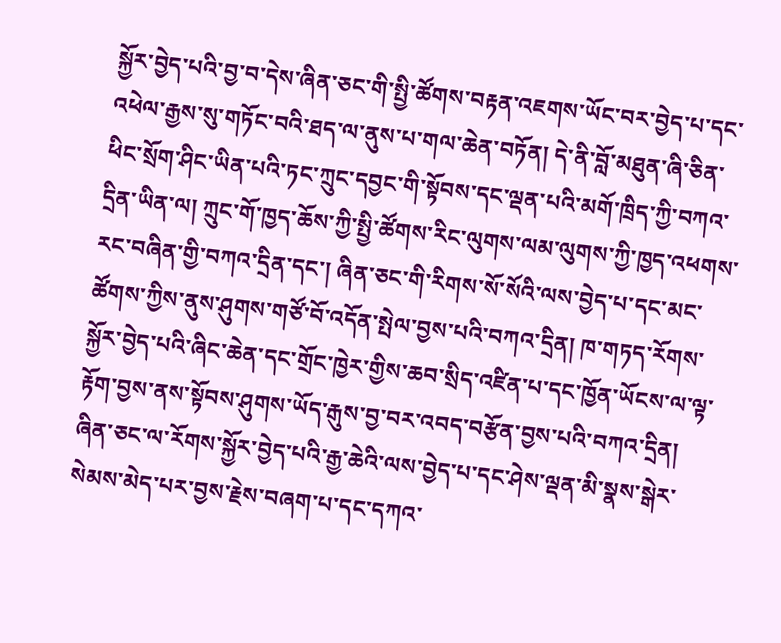སྐྱོར་བྱེད་པའི་བྱ་བ་དེས་ཞིན་ཅང་གི་སྤྱི་ཚོགས་བརྟན་འཇགས་ཡོང་བར་བྱེད་པ་དང་འཕེལ་རྒྱས་སུ་གཏོང་བའི་ཐད་ལ་ནུས་པ་གལ་ཆེན་བཏོན། དེ་ནི་བློ་མཐུན་ཞི་ཅིན་ཕིང་སྲོག་ཤིང་ཡིན་པའི་ཏང་ཀྲུང་དབྱང་གི་སྟོབས་དང་ལྡན་པའི་མགོ་ཁྲིད་ཀྱི་བཀའ་དྲིན་ཡིན་ལ། ཀྲུང་གོ་ཁྱད་ཆོས་ཀྱི་སྤྱི་ཚོགས་རིང་ལུགས་ལམ་ལུགས་ཀྱི་ཁྱད་འཕགས་རང་བཞིན་གྱི་བཀའ་དྲིན་དང་། ཞིན་ཅང་གི་རིགས་སོ་སོའི་ལས་བྱེད་པ་དང་མང་ཚོགས་ཀྱིས་ནུས་ཤུགས་གཙོ་བོ་འདོན་སྤེལ་བྱས་པའི་བཀའ་དྲིན། ཁ་གཏད་རོགས་སྐྱོར་བྱེད་པའི་ཞིང་ཆེན་དང་གྲོང་ཁྱེར་གྱིས་ཆབ་སྲིད་འཛིན་པ་དང་ཁྱོན་ཡོངས་ལ་ལྟ་རྟོག་བྱས་ནས་སྟོབས་ཤུགས་ཡོད་རྒུས་བྱ་བར་འབད་བརྩོན་བྱས་པའི་བཀའ་དྲིན། ཞིན་ཅང་ལ་རོགས་སྐྱོར་བྱེད་པའི་རྒྱ་ཆེའི་ལས་བྱེད་པ་དང་ཤེས་ལྡན་མི་སྣས་སྒེར་སེམས་མེད་པར་བྱས་རྗེས་བཞག་པ་དང་དཀའ་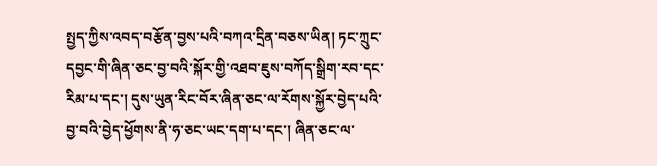སྤྱད་ཀྱིས་འབད་བརྩོན་བྱས་པའི་བཀའ་དྲིན་བཅས་ཡིན། ཏང་ཀྲུང་དབྱང་གི་ཞིན་ཅང་བྱ་བའི་སྐོར་གྱི་འཐབ་ཇུས་བཀོད་སྒྲིག་རབ་དང་རིམ་པ་དང་། དུས་ཡུན་རིང་བོར་ཞིན་ཅང་ལ་རོགས་སྐྱོར་བྱེད་པའི་བྱ་བའི་བྱེད་ཕྱོགས་ནི་ཧ་ཅང་ཡང་དག་པ་དང་། ཞིན་ཅང་ལ་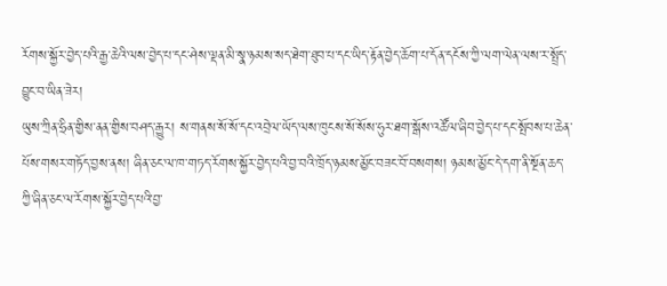རོགས་སྐྱོར་བྱེད་པའི་རྒྱ་ཆེའི་ལས་བྱེད་པ་དང་ཤེས་ལྡན་མི་སྣ་ཉམས་སད་ཐེག་ཐུབ་པ་དང་ཡིད་རྟོན་བྱེད་ཆོག་པ་དོན་དངོས་ཀྱི་ལག་ལེན་ལས་ར་སྤྲོད་བྱུང་བ་ཡིན་ཟེར།
ཡུས་ཀྲིན་ཧྲིན་གྱིས་ནན་གྱིས་བཤད་རྒྱུར། ས་གནས་སོ་སོ་དང་འབྲེལ་ཡོད་ལས་ཁུངས་སོ་སོས་ཧུར་ཐག་སྒོས་འཚོལ་ཞིབ་བྱེད་པ་དང་སྤོབས་པ་ཆེན་པོས་གསར་གཏོད་བྱས་ནས། ཞིན་ཅང་ལ་ཁ་གཏད་རོགས་སྐྱོར་བྱེད་པའི་བྱ་བའི་ཁྲོད་ཉམས་མྱོང་བཟང་བོ་བསགས། ཉམས་མྱོང་དེ་དག་ནི་སྔོན་ཆད་ཀྱི་ཞིན་ཅང་ལ་རོགས་སྐྱོར་བྱེད་པའི་བྱ་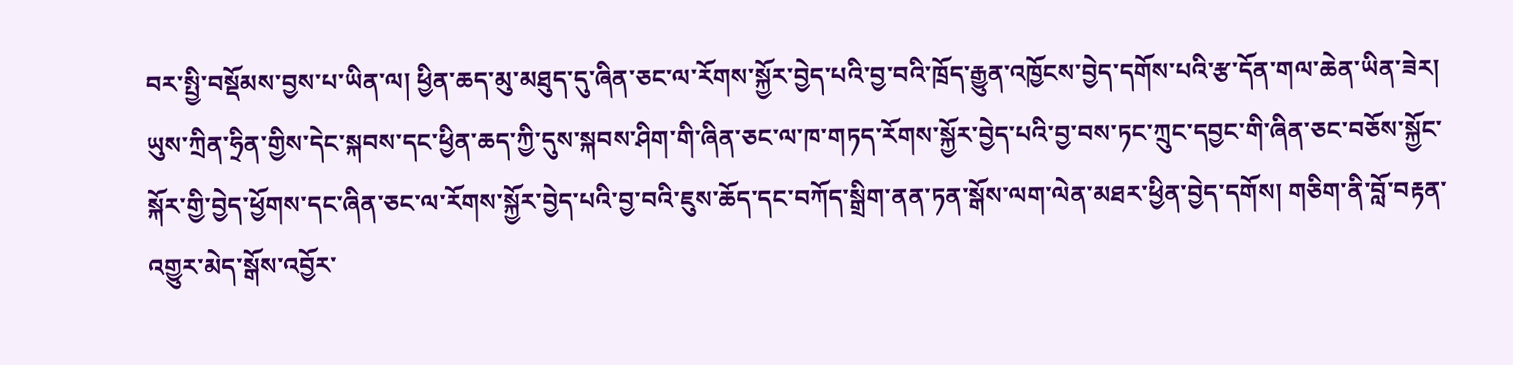བར་སྤྱི་བསྡོམས་བྱས་པ་ཡིན་ལ། ཕྱིན་ཆད་མུ་མཐུད་དུ་ཞིན་ཅང་ལ་རོགས་སྐྱོར་བྱེད་པའི་བྱ་བའི་ཁྲོད་རྒྱུན་འཁྱོངས་བྱེད་དགོས་པའི་རྩ་དོན་གལ་ཆེན་ཡིན་ཟེར།
ཡུས་ཀྲིན་ཧྲིན་གྱིས་དེང་སྐབས་དང་ཕྱིན་ཆད་ཀྱི་དུས་སྐབས་ཤིག་གི་ཞིན་ཅང་ལ་ཁ་གཏད་རོགས་སྐྱོར་བྱེད་པའི་བྱ་བས་ཏང་ཀྲུང་དབྱང་གི་ཞིན་ཅང་བཅོས་སྐྱོང་སྐོར་གྱི་བྱེད་ཕྱོགས་དང་ཞིན་ཅང་ལ་རོགས་སྐྱོར་བྱེད་པའི་བྱ་བའི་ཇུས་ཆོད་དང་བཀོད་སྒྲིག་ནན་ཏན་སྒོས་ལག་ལེན་མཐར་ཕྱིན་བྱེད་དགོས། གཅིག་ནི་བློ་བརྟན་འགྱུར་མེད་སྒོས་འབྱོར་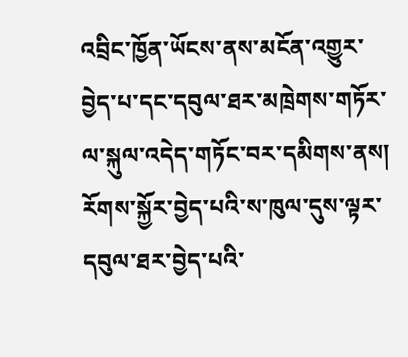འབྲིང་ཁྱོན་ཡོངས་ནས་མངོན་འགྱུར་བྱེད་པ་དང་དབུལ་ཐར་མཁྲེགས་གཏོར་ལ་སྐུལ་འདེད་གཏོང་བར་དམིགས་ནས། རོགས་སྐྱོར་བྱེད་པའི་ས་ཁུལ་དུས་ལྟར་དབུལ་ཐར་བྱེད་པའི་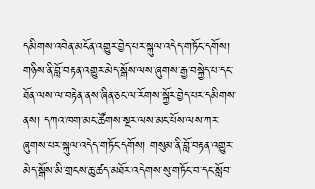དམིགས་འབེན་མངོན་འགྱུར་བྱེད་པར་སྐུལ་འདེད་གཏོང་དགོས། གཉིས་ནི་བློ་བརྟན་འགྱུར་མེད་སྒོས་ལས་ཞུགས་རྒྱ་བསྐྱེད་པ་དང་ཐོན་ལས་ལ་བརྟེན་ནས་ཞིན་ཅང་ལ་རོགས་སྐྱོར་བྱེད་པར་དམིགས་ནས། དཀའ་ཁག་མང་ཚོགས་སྔར་ལས་མང་པོས་ལས་ཀར་ཞུགས་པར་སྐུལ་འདེད་གཏོང་དགོས། གསུམ་ནི་བློ་བརྟན་འགྱུར་མེད་སྒོས་མི་གྲངས་ཆུ་ཚད་མཐོར་འདེགས་སུ་གཏོང་བ་དང་སློབ་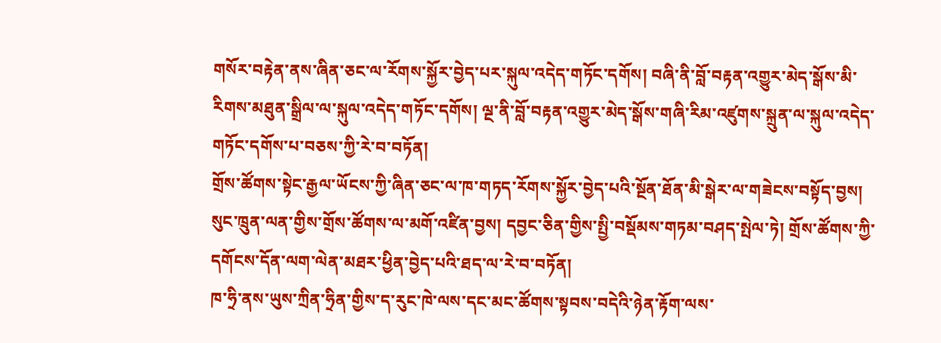གསོར་བརྟེན་ནས་ཞིན་ཅང་ལ་རོགས་སྐྱོར་བྱེད་པར་སྐུལ་འདེད་གཏོང་དགོས། བཞི་ནི་བློ་བརྟན་འགྱུར་མེད་སྒོས་མི་རིགས་མཐུན་སྒྲིལ་ལ་སྐུལ་འདེད་གཏོང་དགོས། ལྔ་ནི་བློ་བརྟན་འགྱུར་མེད་སྒོས་གཞི་རིམ་འཛུགས་སྐྲུན་ལ་སྐུལ་འདེད་གཏོང་དགོས་པ་བཅས་ཀྱི་རེ་བ་བཏོན།
གྲོས་ཚོགས་སྟེང་རྒྱལ་ཡོངས་ཀྱི་ཞིན་ཅང་ལ་ཁ་གཏད་རོགས་སྐྱོར་བྱེད་པའི་སྔོན་ཐོན་མི་སྒེར་ལ་གཟེངས་བསྟོད་བྱས།
སུང་ཁྲུན་ལན་གྱིས་གྲོས་ཚོགས་ལ་མགོ་འཛིན་བྱས། དབྱང་ཅིན་གྱིས་སྤྱི་བསྡོམས་གཏམ་བཤད་སྤེལ་ཏེ། གྲོས་ཚོགས་ཀྱི་དགོངས་དོན་ལག་ལེན་མཐར་ཕྱིན་བྱེད་པའི་ཐད་ལ་རེ་བ་བཏོན།
ཁ་ཧྲི་ནས་ཡུས་ཀྲིན་ཧྲིན་གྱིས་ད་རུང་ཁེ་ལས་དང་མང་ཚོགས་སྟབས་བདེའི་ཉེན་རྟོག་ལས་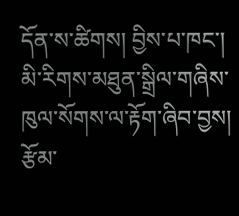དོན་ས་ཚིགས། བྱིས་པ་ཁང་། མི་རིགས་མཐུན་སྒྲིལ་གཞིས་ཁུལ་སོགས་ལ་རྟོག་ཞིབ་བྱས།
རྩོམ་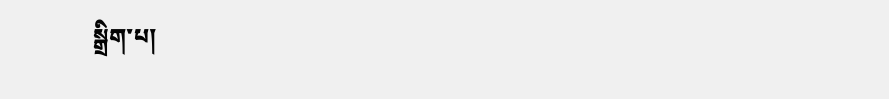སྒྲིག་པ།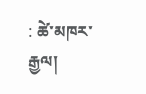: ཚེ་མཁར་རྒྱལ།